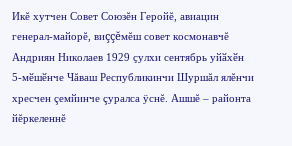Икĕ хутчен Совет Союзĕн Геройĕ, авиацин генерал-майорĕ, виççĕмĕш совет космонавчĕ Андриян Николаев 1929 ҫулхи сентябрь уйӑхӗн 5-мӗшӗнче Чăваш Республикинчи Шуршăл ялĕнчи хресчен çемйинче çуралса ÿснĕ. Ашшĕ – районта йĕркеленнĕ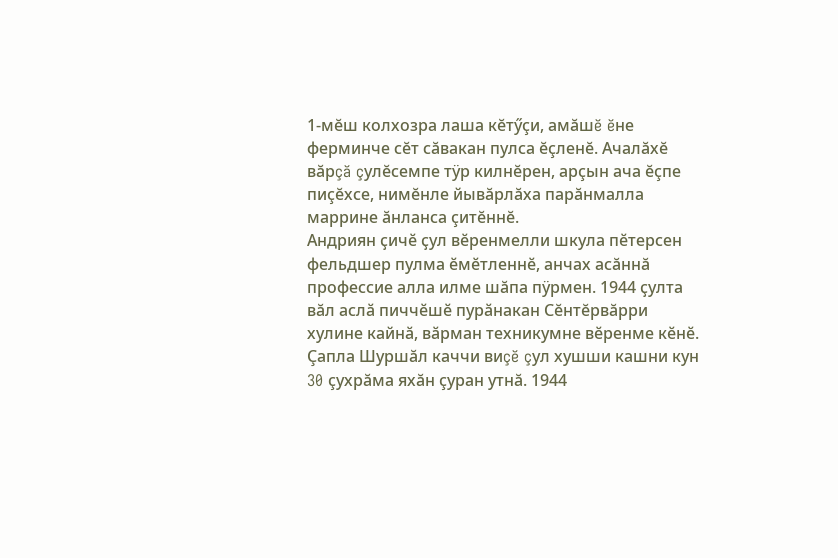1-мĕш колхозра лаша кĕтӳçи, амăшĕ ĕне ферминче сĕт сăвакан пулса ĕçленĕ. Ачалăхĕ вăрçă çулĕсемпе тÿр килнĕрен, арçын ача ĕçпе пиçĕхсе, нимĕнле йывăрлăха парăнмалла маррине ăнланса çитĕннĕ.
Андриян ҫичӗ ҫул вӗренмелли шкула пӗтерсен фельдшер пулма ӗмӗтленнӗ, анчах асăннă профессие алла илме шăпа пÿрмен. 1944 ҫулта вăл аслӑ пиччӗшӗ пурӑнакан Сĕнтĕрвăрри хулине кайнӑ, вӑрман техникумне вӗренме кӗнӗ. Çапла Шуршăл каччи виçĕ çул хушши кашни кун 30 çухрăма яхăн çуран утнă. 1944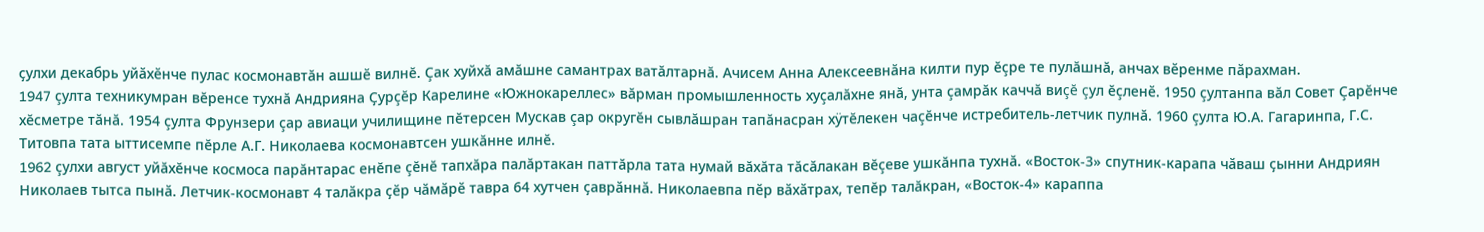ҫулхи декабрь уйӑхӗнче пулас космонавтăн ашшӗ вилнĕ. Çак хуйхă амăшне самантрах ватăлтарнă. Ачисем Анна Алексеевнӑна килти пур ĕçре те пулăшнă, анчах вӗренме пӑрахман.
1947 çулта техникумран вĕренсе тухнă Андрияна Ҫурçĕр Карелине «Южнокареллес» вăрман промышленность хуçалăхне янă, унта çамрăк каччă виçĕ çул ĕçленӗ. 1950 çултанпа вăл Совет Çарĕнче хĕсметре тăнă. 1954 çулта Фрунзери çар авиаци училищине пĕтерсен Мускав çар округĕн сывлăшран тапăнасран хÿтĕлекен чаçĕнче истребитель-летчик пулнă. 1960 çулта Ю.А. Гагаринпа, Г.С. Титовпа тата ыттисемпе пĕрле А.Г. Николаева космонавтсен ушкăнне илнĕ.
1962 çулхи август уйăхĕнче космоса парăнтарас енĕпе çĕнĕ тапхăра палăртакан паттăрла тата нумай вăхăта тăсăлакан вĕçеве ушкăнпа тухнă. «Восток-3» спутник-карапа чӑваш ҫынни Андриян Николаев тытса пынӑ. Летчик-космонавт 4 талӑкра ҫӗр чӑмӑрӗ тавра 64 хутчен ҫаврӑннӑ. Николаевпа пӗр вӑхӑтрах, тепĕр талăкран, «Восток-4» караппа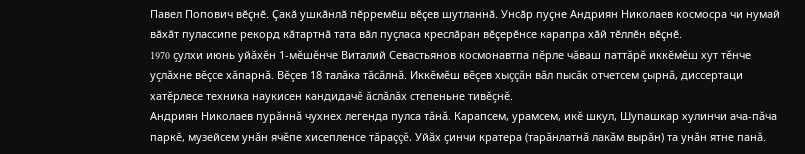Павел Попович вӗҫнӗ. Ҫакӑ ушкӑнлӑ пӗрремӗш вӗҫев шутланнӑ. Унсӑр пуҫне Андриян Николаев космосра чи нумай вӑхӑт пулассипе рекорд кӑтартнӑ тата вӑл пуçласа креслӑран вӗҫерӗнсе карапра хӑй тӗллӗн вӗҫнӗ.
1970 çулхи июнь уйăхĕн 1-мĕшĕнче Виталий Севастьянов космонавтпа пĕрле чăваш паттăрĕ иккĕмĕш хут тĕнче уçлăхне вĕçсе хăпарнă. Вĕçев 18 талăка тăсăлнă. Иккĕмĕш вĕçев хыççăн вăл пысăк отчетсем çырнă, диссертаци хатĕрлесе техника наукисен кандидачĕ ăслăлăх степеньне тивĕçнĕ.
Андриян Николаев пурăннă чухнех легенда пулса тăнă. Карапсем, урамсем, икĕ шкул, Шупашкар хулинчи ача-пăча паркĕ, музейсем унăн ячĕпе хисепленсе тăраççĕ. Уйăх çинчи кратера (тарăнлатнă лакăм вырăн) та унăн ятне панă.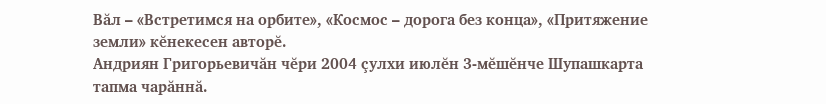Вăл – «Встретимся на орбите», «Космос – дорога без конца», «Притяжение земли» кĕнекесен авторĕ.
Андриян Григорьевичăн чĕри 2004 çулхи июлĕн 3-мĕшĕнче Шупашкарта тапма чарăннă.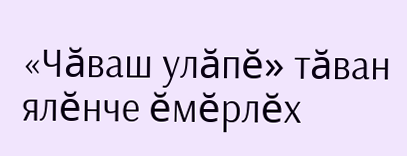«Чăваш улăпĕ» тăван ялĕнче ĕмĕрлĕх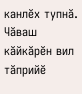канлĕх тупнă. Чăваш кăйкăрĕн вил тăприйĕ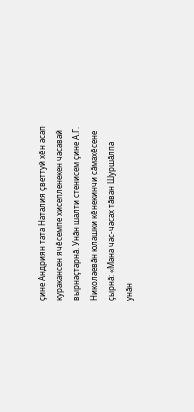çине Андриян тата Наталия çветтуй хĕн асап куракансен ячĕсемпе хисепленекен часавай вырнаçтарнă. Унăн шалти стенисем çине А.Г. Николаевăн юлашки кĕнекинчи сăмахĕсене çырнă: «Мана час-часах тăван Шуршăлпа унăн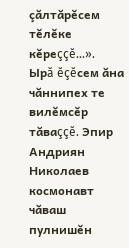çăлтăрĕсем тĕлĕке кĕреççĕ…».
Ырă ĕçĕсем ăна чăннипех те вилĕмсĕр тăваççĕ. Эпир Андриян Николаев космонавт чăваш пулнишĕн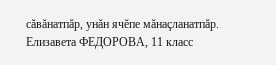сăвăнатпăр, унăн ячĕпе мăнаçланатпăр.
Елизавета ФЕДОРОВА, 11 класс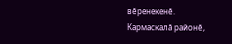вĕренекенĕ.
Кармаскалă районĕ,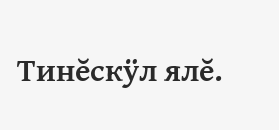Тинĕскÿл ялĕ.